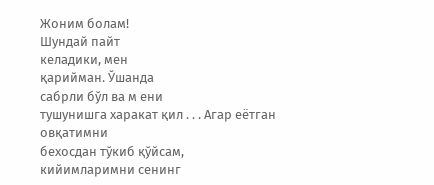Жоним болам!
Шундай пайт
келадики, мен
қарийман. Ўшанда
сабрли бўл ва м ени
тушунишга харакат қил . . . Агар еётган овқатимни
бехосдан тўкиб қўйсам,
кийимларимни сенинг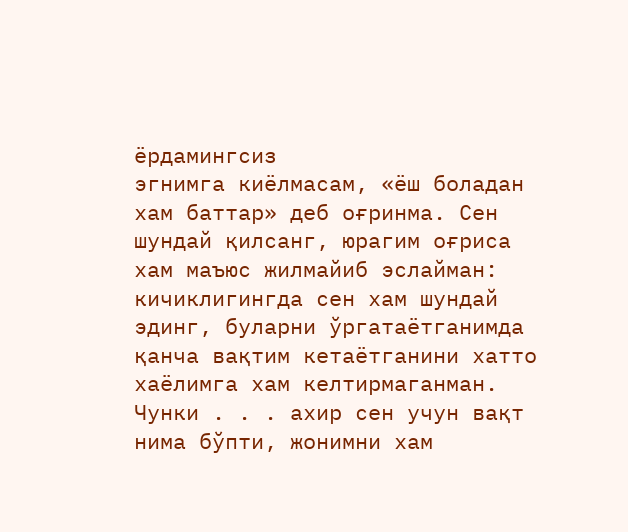ёрдамингсиз
эгнимга киёлмасам, «ёш боладан
хам баттар» деб оғринма. Сен
шундай қилсанг, юрагим оғриса хам маъюс жилмайиб эслайман:
кичиклигингда сен хам шундай
эдинг, буларни ўргатаётганимда
қанча вақтим кетаётганини хатто
хаёлимга хам келтирмаганман.
Чунки . . . ахир сен учун вақт нима бўпти, жонимни хам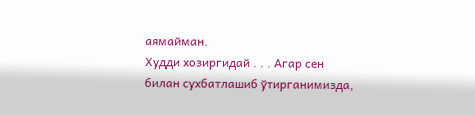аямайман.
Худди хозиргидай . . . Агар сен
билан сухбатлашиб ўтирганимизда,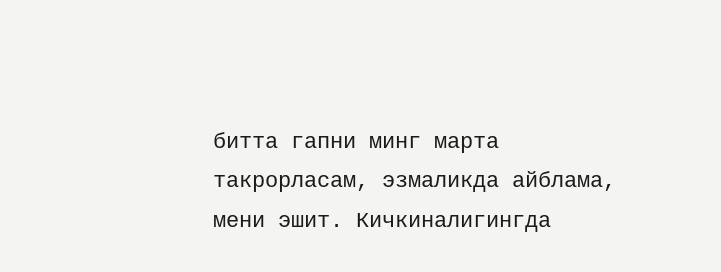битта гапни минг марта
такрорласам, эзмаликда айблама,
мени эшит. Кичкиналигингда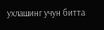ухлашинг учун битта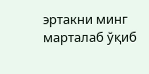эртакни минг
марталаб ўқиб